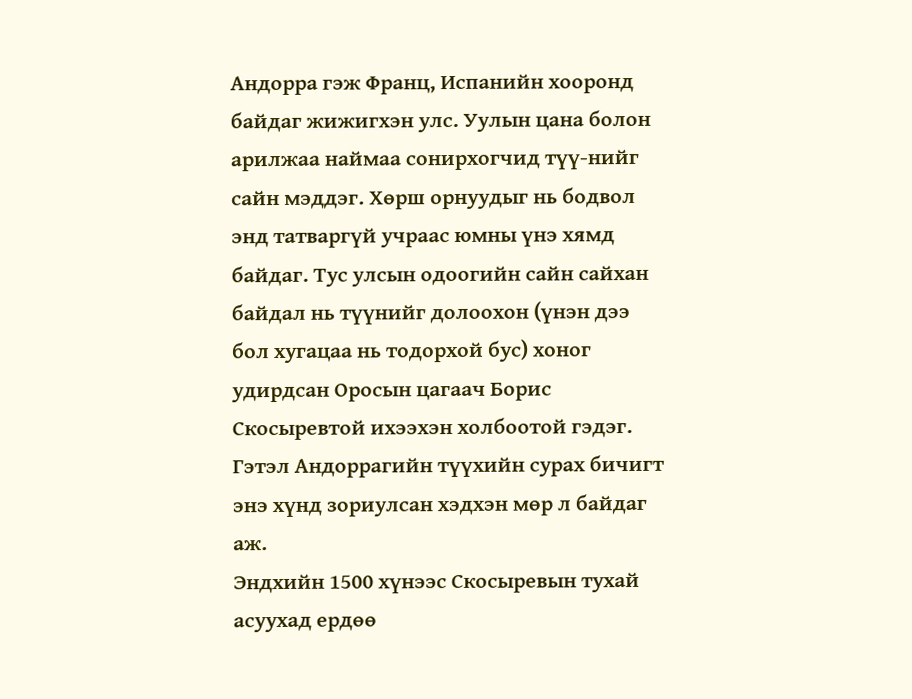Андорра гэж Франц, Испанийн хооронд байдаг жижигхэн улс. Уулын цана болон арилжаа наймаа сонирхогчид түү-нийг сайн мэддэг. Хөрш орнуудыг нь бодвол энд татваргүй учраас юмны үнэ хямд байдаг. Тус улсын одоогийн сайн сайхан байдал нь түүнийг долоохон (үнэн дээ бол хугацаа нь тодорхой бус) хоног удирдсан Оросын цагаач Борис Скосыревтой ихээхэн холбоотой гэдэг. Гэтэл Андоррагийн түүхийн сурах бичигт энэ хүнд зориулсан хэдхэн мөр л байдаг аж.
Эндхийн 1500 хүнээс Скосыревын тухай асуухад ердөө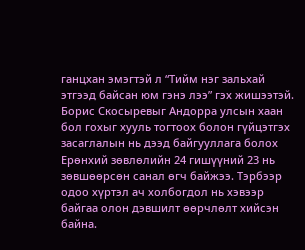ганцхан эмэгтэй л “Тийм нэг зальхай этгээд байсан юм гэнэ лээ” гэх жишээтэй. Борис Скосыревыг Андорра улсын хаан бол гохыг хууль тогтоох болон гүйцэтгэх засаглалын нь дээд байгууллага болох Ерөнхий зөвлөлийн 24 гишүүний 23 нь зөвшөөрсөн санал өгч байжээ. Тэрбээр одоо хүртэл ач холбогдол нь хэвээр байгаа олон дэвшилт өөрчлөлт хийсэн байна.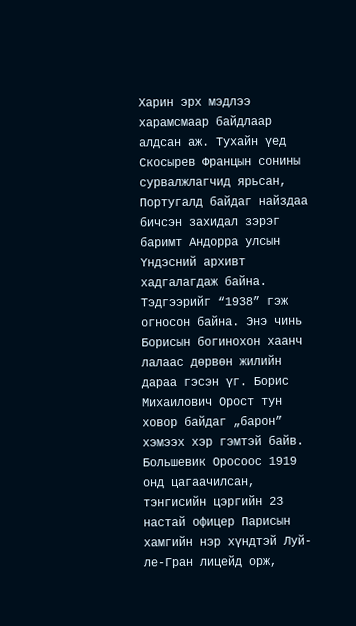Харин эрх мэдлээ харамсмаар байдлаар алдсан аж. Тухайн үед Скосырев Францын сонины сурвалжлагчид ярьсан, Португалд байдаг найздаа бичсэн захидал зэрэг баримт Андорра улсын Үндэсний архивт хадгалагдаж байна. Тэдгээрийг “1938” гэж огносон байна. Энэ чинь Борисын богинохон хаанч лалаас дөрвөн жилийн дараа гэсэн үг. Борис Михаилович Орост тун ховор байдаг „барон” хэмээх хэр гэмтэй байв.
Большевик Оросоос 1919 онд цагаачилсан, тэнгисийн цэргийн 23 настай офицер Парисын хамгийн нэр хүндтэй Луй-ле-Гран лицейд орж,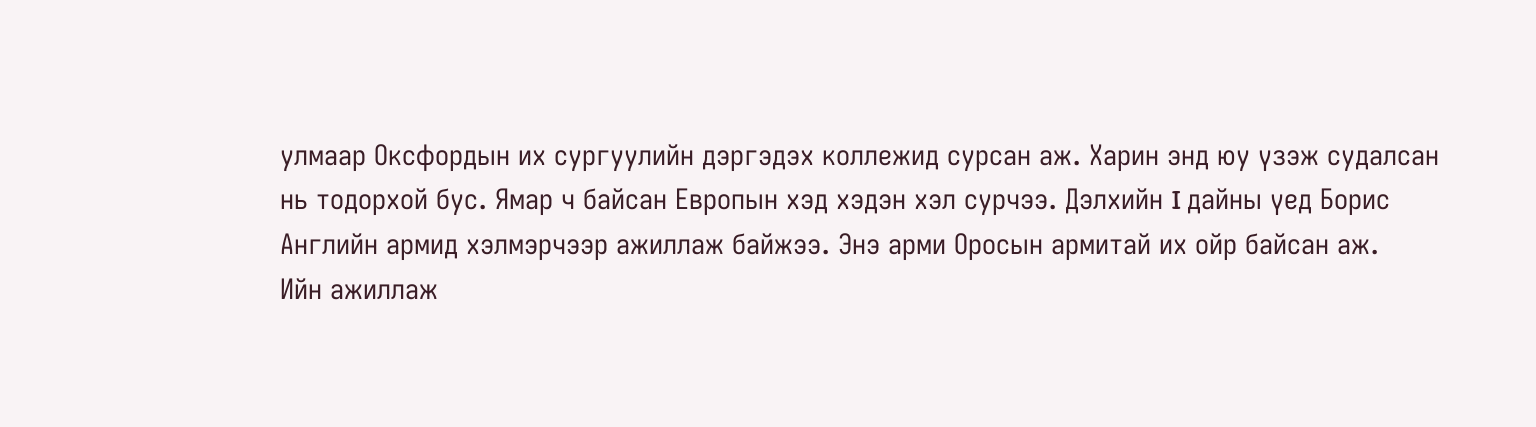улмаар Оксфордын их сургуулийн дэргэдэх коллежид сурсан аж. Харин энд юу үзэж судалсан нь тодорхой бус. Ямар ч байсан Европын хэд хэдэн хэл сурчээ. Дэлхийн I дайны үед Борис Английн армид хэлмэрчээр ажиллаж байжээ. Энэ арми Оросын армитай их ойр байсан аж.
Ийн ажиллаж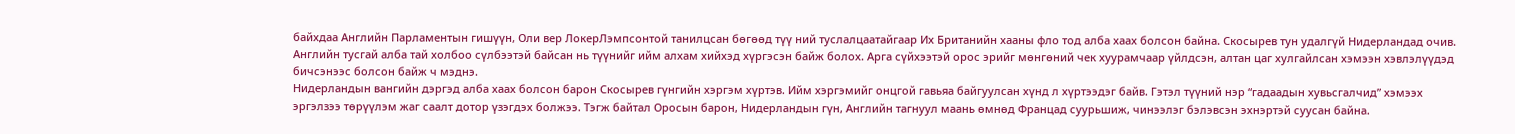байхдаа Английн Парламентын гишүүн, Оли вер ЛокерЛэмпсонтой танилцсан бөгөөд түү ний туслалцаатайгаар Их Британийн хааны фло тод алба хаах болсон байна. Скосырев тун удалгүй Нидерландад очив. Английн тусгай алба тай холбоо сүлбээтэй байсан нь түүнийг ийм алхам хийхэд хүргэсэн байж болох. Арга сүйхээтэй орос эрийг мөнгөний чек хуурамчаар үйлдсэн, алтан цаг хулгайлсан хэмээн хэвлэлүүдэд бичсэнээс болсон байж ч мэднэ.
Нидерландын вангийн дэргэд алба хаах болсон барон Скосырев гүнгийн хэргэм хүртэв. Ийм хэргэмийг онцгой гавьяа байгуулсан хүнд л хүртээдэг байв. Гэтэл түүний нэр “гадаадын хувьсгалчид” хэмээх эргэлзээ төрүүлэм жаг саалт дотор үзэгдэх болжээ. Тэгж байтал Оросын барон, Нидерландын гүн, Английн тагнуул маань өмнөд Францад суурьшиж, чинээлэг бэлэвсэн эхнэртэй суусан байна.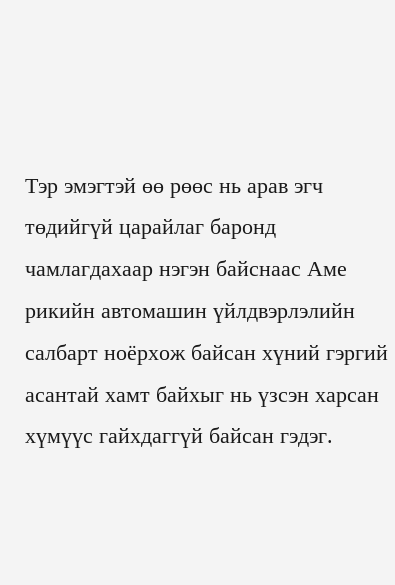Тэр эмэгтэй өө рөөс нь арав эгч төдийгүй царайлаг баронд чамлагдахаар нэгэн байснаас Аме рикийн автомашин үйлдвэрлэлийн салбарт ноёрхож байсан хүний гэргий асантай хамт байхыг нь үзсэн харсан хүмүүс гайхдаггүй байсан гэдэг.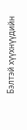Бэлтэй хүүхнүүдийн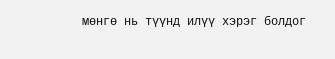мөнгө нь түүнд илүү хэрэг болдог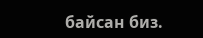байсан биз.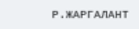Р.ЖАРГАЛАНТ